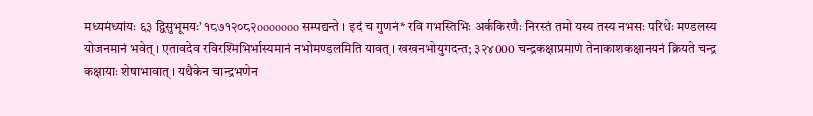मध्यमंध्यांयः ६३ द्विसुभूमयः’ १८७१२०८२ooooooo सम्पद्यन्ते । इदं च गुणनं* रवि गभस्तिभिः अर्ककिरणैः निरस्तं तमो यस्य तस्य नभसः परिधेः मण्डलस्य योजनमानं भवेत् । एतावदेव रविरश्मिभिर्भास्यमानं नभोमण्डलमिति यावत् । खखनभोयुगदन्त; ३२४000 चन्द्रकक्षाप्रमाणं तेनाकाशकक्षानयनं क्रियते चन्द्र कक्षायाः शेषाभावात् । यथैकेन चान्द्रभणेन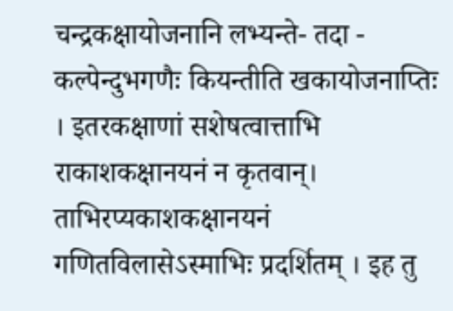चन्द्रकक्षायोजनानि लभ्यन्ते- तदा - कल्पेन्दुभगणैः कियन्तीति खकायोजनाप्तिः । इतरकक्षाणां सशेषत्वात्ताभि राकाशकक्षानयनं न कृतवान्। ताभिरप्यकाशकक्षानयनं गणितविलासेऽस्माभिः प्रदर्शितम् । इह तु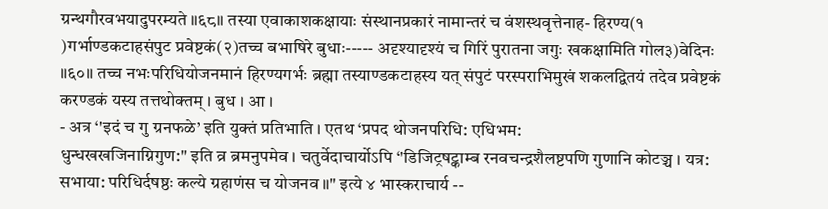ग्रन्थगौरवभयादुपरम्यते ॥६८॥ तस्या एवाकाशकक्षायाः संस्थानप्रकारं नामान्तरं च वंशस्थवृत्तेनाह- हिरण्य(१ )गर्भाण्डकटाहसंपुट प्रवेष्टकं(२)तच्च बभाषिरे बुधाः----- अदृश्यादृश्यं च गिरिं पुरातना जगुः खकक्षामिति गोल३)वेदिनः ॥६०॥ तच्च नभःपरिधियोजनमानं हिरण्यगर्भः ब्रह्मा तस्याण्डकटाहस्य यत् संपुटं परस्पराभिमुखं शकलद्वितयं तदेव प्रवेष्टकं करण्डकं यस्य तत्तथोक्तम् । बुध । आ ।
- अत्र ‘'इदं च गु ग्रनफळे’ इति युक्तं प्रतिभाति । एतथ ‘प्रपद थोजनपरिधि: एधिभम:
धुन्धखखजिनाग्निगुण:" इति व्र ब्रमनुपमेव । चतुर्वेदाचार्योऽपि ‘'डिजिट्रषट्काम्ब रनवचन्द्रशैलष्टपणि गुणानि कोटञ्च । यत्र: सभाया: परिधिर्दषष्ठः कल्ये ग्रहाणंस च योजनव ॥" इत्ये ४ भास्कराचार्य --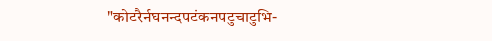"कोटरैर्नघनन्दपटंकनपटुचाटुभि-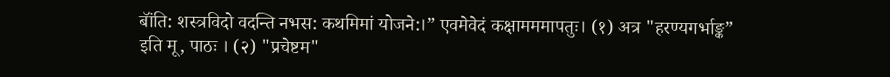बॉंति: शस्त्रविदो वदन्ति नभस: कथमिमां योजने:।” एवमेवेदं कक्षामममापतुः। (१) अत्र "हरण्यगर्भाङ्क” इति मू, पाठः । (२) "प्रचेष्टम"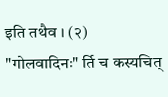इति तथैव । (२) "गोलवादिनः" र्ति च कस्यचित्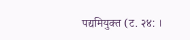पद्यमियुक्त (ट. २४: ।